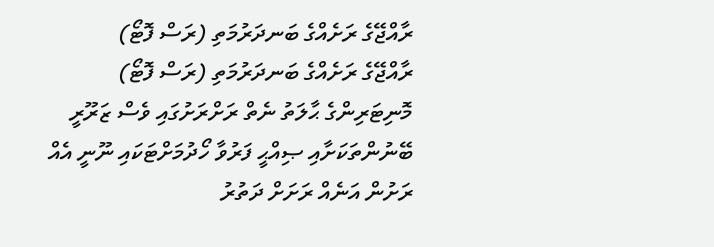ރާއްޖޭގެ ރަށެއްގެ ބަނދަރުމަތި (ރަސް ފޮޓޯ)
ރާއްޖޭގެ ރަށެއްގެ ބަނދަރުމަތި (ރަސް ފޮޓޯ)
މޮނިޓަރިންގެ ޙާލަތު ނެތް ރަށްރަށުގައި ވެސް ޒަރޫރީ ބޭނުންތަކަށާއި ޞިއްޙީ ފަރުވާ ހޯދުމަށްޓަކައި ނޫނީ އެއް ރަށުން އަނެއް ރަށަށް ދަތުރު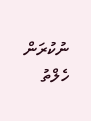ނުކުރަން ހެލްތު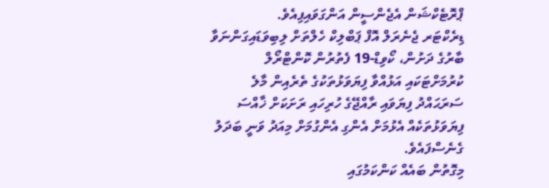ޕްރޮޓެކްޝަން އެޖެންސީން އަންގަވައިފިއެވެ.
ޑިރެކްޓަރ ޖެނެރަލް އޮފް ޕަބްލިކް ހެލްތަށް ލިބިވަޑައިގަންނަވާ ބާރުގެ ދަށުން، ކޯވިޑް-19 ފެތުރުން ކޮންޓްރޯލް ކުރުމަށްޓަކައި އަޅުއްވާ ފިޔަވަޅުތަކުގެ ތެރެއިން މާލެ ސަރަޙައްދު ފިޔަވައި ރާއްޖޭގެ ހުރިހައި ރަށަކަށް ޚާއްސަ ފިޔަވަޅުތަކެއް އެޅުމަށް އެންގި އެންގުމަށް މިއަދު ވަނީ ބަދަލު ގެނެސްފައެވެ.
މިގޮތުން ބައެއް ކަންކަމުގައި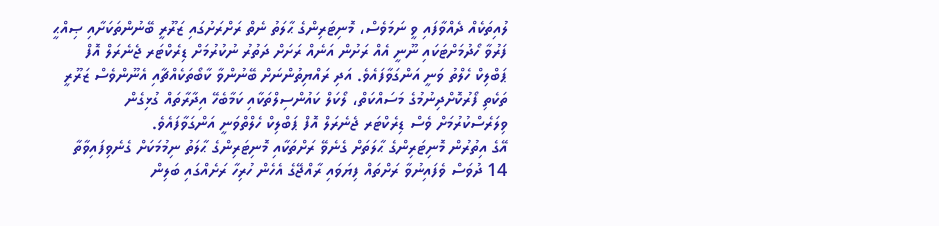ލުއިތަކެއް ދެއްވާފައި ވީ ނަމަވެސް، މޮނިޓަރިންގެ ޙާލަތު ނެތް ރަށްރަށުގައި ޒަރޫރީ ބޭނުންތަކަށާއި ޞިއްޙީ ފަރުވާ ހޯދުމަށްޓަކައި ނޫނީ އެއް ރަށުން އަނެއް ރަށަށް ދަތުރު ނުކުރުމަށް ޑިރެކްޓަރ ޖެނެރަލް އޮފް ޕަބްލިކް ހެލްތު ވަނީ އަންގަވާފައެވެ. އަދި ރައްޔިތުންނަށް ބޭނުންވާ ކާބޯތަކެއްޗާއި އެނޫންވެސް ޒަރޫރީ ތަކެތި ފޯރުކޮށްދިނުމުގެ މަސައްކަތް، ލޯކަލް ކައުންސިލްތަކާއި ކަމާބެހޭ އިދާރާތައް ގުޅިގެން ވިލަރެސްކުރުމަށް ވެސް ޑިރެކްޓަރ ޖެނެރަލް އޮފް ޕަބްލިކް ހެލްތްވަނީ އަންގަވާފައެވެ.
އޭގެ އިތުރުން މޮނިޓަރިންގެ ޙާލަތަށް ގެނެވޭ ރަށްތަކާއި މޮނިޓަރިންގެ ޙާލަތު ނިމުމަކަށް ގެނެވިފައިވާތާ 14 ދުވަސް ވެފައިނުވާ ރަށްތައް ފިޔަވައި ރާއްޖޭގެ އެހެން ހުރިހާ ރަށެއްގައި ބަލިން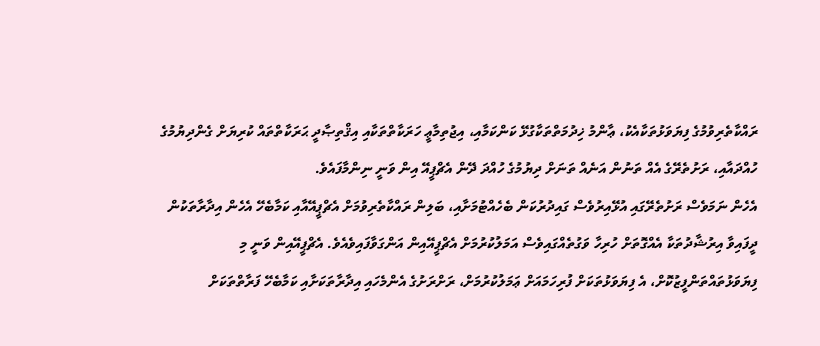ރައްކާތެރިވުމުގެ ފިޔަވަޅުތަކާއެކު، ޢާންމު ޚިދުމަތްތަކާގުޅޭ ކަންކަމާއި، އިޖުތިމާޢީ ހަރަކާތްތަކާއި އިޤްތިޞާދީ ޙަރަކާތްތައް ކުރިޔަށް ގެންދިޔުމުގެ ހުއްދައާއި، ރަށުތެރޭގެ އެއް ތަނުން އަނެއް ތަނަށް ދިޔުމުގެ ހުއްދަ ދޭން އެޗްޕީއޭ އިން ވަނީ ނިންމާފައެވެ.
އެހެން ނަމަވެސް ރަށުތެރޭގައި އުޅޭއިރުވެސް ގައިދުރުކަން ބެހެއްޓުމަށާއި، ބަލިން ރައްކާތެރިވުމަށް އެޗްޕީއޭއާއި ކަމާބެހޭ އެހެން އިދާރާތަކުން ދީފައިވާ އިރުޝާދުތަކާ އެއްގޮތަށް ހުރިހާ ވަގުތެއްގައިވެސް އަމަލުކުރުމަށް އެޗްޕީއޭއިން އަންގަވާފައިވެއެވެ. އެޗްޕީއޭއިން ވަނީ މި ފިޔަވަޅުތައްތަންފީޒުކޮށް، އެ ފިޔަވަޅުތަކަށް ފުރިހަމައަށް ޢަމަލުކުރުމަށް، ރަށްރަށުގެ އެންމެހައި އިދާރާތަކަށާއި ކަމާބެހޭ ފަރާތްތަކަށް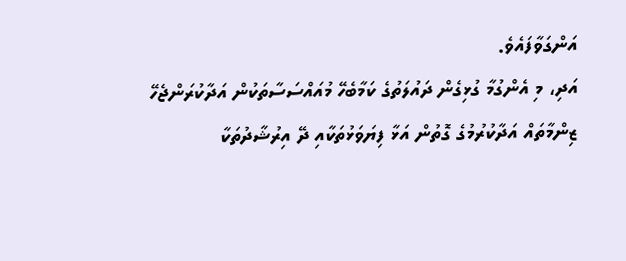އަންގަވާފައެވެ.
އަދި، މި އެންގުމާ ގުޅިގެން ދައުލަތުގެ ކަމާބެހޭ މުއައްސަސާތަކުން އަދާކުރަންޖެހޭ ޒިންމާތައް އަދާކުރުމުގެ ގޮތުން އަޅާ ފިޔަވަޅުތަކާއި ދޭ އިރުޝާދުތަކާ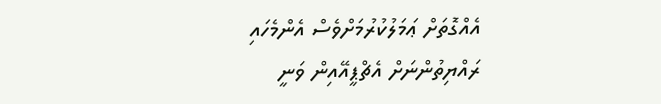އެއްގޮތަށް ޢަމަލުކުރުމަށްވެސް އެންމެހައި ރައްޔިތުންނަށް އެޗްޕީއޭއިން ވަނީ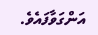އަންގަވާފައެވެ.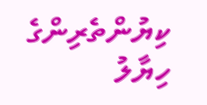ކިޔުންތެރިންގެ ހިޔާލު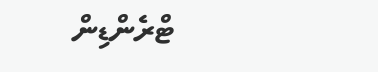ޓްރެންޑިން